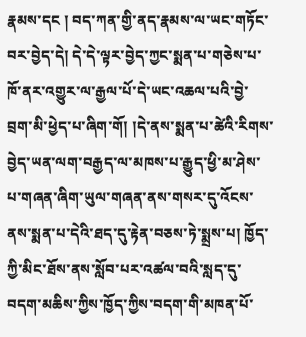རྣམས་དང ། བད་ཀན་གྱི་ནད་རྣམས་ལ་ཡང་གཏོང་བར་བྱེད་དེ། དེ་དེ་ལྟར་བྱེད་ཀྱང་སྨན་པ་གཅེས་པ་ཁོ་ནར་འགྱུར་ལ་རྒྱལ་པོ་དེ་ཡང་འཆལ་པའི་བྱེ་བྲག་མི་ཕྱེད་པ་ཞིག་གོ། །དེ་ནས་སྨན་པ་ཚེའི་རིགས་བྱེད་ཡན་ལག་བརྒྱད་ལ་མཁས་པ་རྒྱུད་ཕྱི་མ་ཤེས་པ་གཞན་ཞིག་ཡུལ་གཞན་ནས་གསར་དུ་འོངས་ནས་སྨན་པ་དེའི་ཐད་དུ་རྟེན་བཅས་ཏེ་སྨྲས་པ། ཁྱོད་ཀྱི་མིང་ཐོས་ནས་སློབ་པར་འཚལ་བའི་སླད་དུ་བདག་མཆིས་ཀྱིས་ཁྱོད་ཀྱིས་བདག་གི་མཁན་པོ་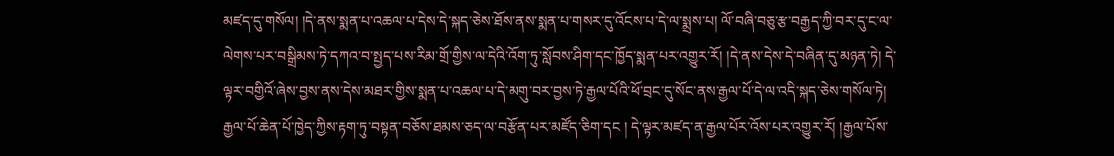མཛད་དུ་གསོལ། །དེ་ནས་སྨན་པ་འཆལ་པ་དེས་དེ་སྐད་ཅེས་ཐོས་ནས་སྨན་པ་གསར་དུ་འོངས་པ་དེ་ལ་སྨྲས་པ། ལོ་བཞི་བཅུ་རྩ་བརྒྱད་ཀྱི་བར་དུ་ང་ལ་ལེགས་པར་བསྒྲིམས་ཏེ་དཀའ་བ་སྤྱད་པས་རིམ་གྲོ་གྱིས་ལ་དེའི་འོག་ཏུ་སློབས་ཤིག་དང་ཁྱོད་སྨན་པར་འགྱུར་རོ། །དེ་ནས་དེས་དེ་བཞིན་དུ་མཉན་ཏེ། དེ་ལྟར་བགྱིའོ་ཞེས་བྱས་ནས་དེས་མཐར་གྱིས་སྨན་པ་འཆལ་པ་དེ་མགུ་བར་བྱས་ཏེ་རྒྱལ་པོའི་ཕོ་བྲང་དུ་སོང་ནས་རྒྱལ་པོ་དེ་ལ་འདི་སྐད་ཅེས་གསོལ་ཏེ། རྒྱལ་པོ་ཆེན་པོ་ཁྱེད་ཀྱིས་རྟག་ཏུ་བསྟན་བཅོས་ཐམས་ཅད་ལ་བརྩོན་པར་མཛོད་ཅིག་དང ། དེ་ལྟར་མཛད་ན་རྒྱལ་པོར་འོས་པར་འགྱུར་རོ། །རྒྱལ་པོས་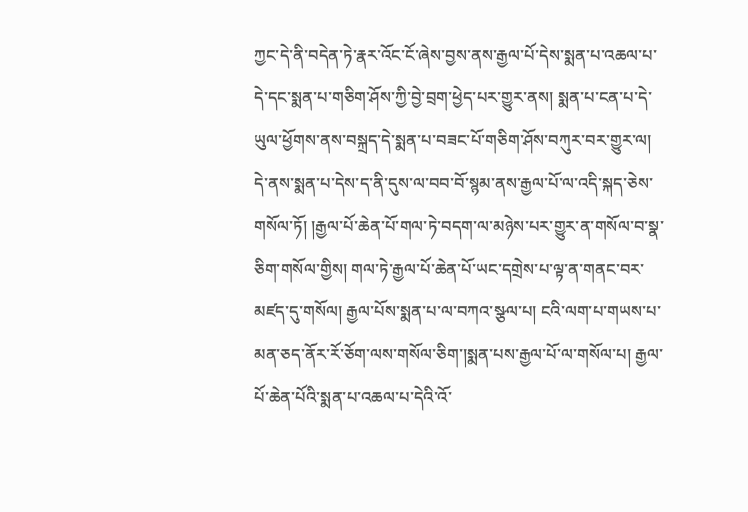ཀྱང་དེ་ནི་བདེན་ཏེ་རྣར་འོང་ངོ་ཞེས་བྱས་ནས་རྒྱལ་པོ་དེས་སྨན་པ་འཆལ་པ་དེ་དང་སྨན་པ་གཅིག་ཤོས་ཀྱི་བྱེ་བྲག་ཕྱེད་པར་གྱུར་ནས། སྨན་པ་ངན་པ་དེ་ཡུལ་ཕྱོགས་ནས་བསྐྲད་དེ་སྨན་པ་བཟང་པོ་གཅིག་ཤོས་བཀུར་བར་གྱུར་ལ། དེ་ནས་སྨན་པ་དེས་ད་ནི་དུས་ལ་བབ་བོ་སྙམ་ནས་རྒྱལ་པོ་ལ་འདི་སྐད་ཅེས་གསོལ་ཏོ། །རྒྱལ་པོ་ཆེན་པོ་གལ་ཏེ་བདག་ལ་མཉེས་པར་གྱུར་ན་གསོལ་བ་སྣ་ཅིག་གསོལ་གྱིས། གལ་ཏེ་རྒྱལ་པོ་ཆེན་པོ་ཡང་དགྲེས་པ་ལྟ་ན་གནང་བར་མཛད་དུ་གསོལ། རྒྱལ་པོས་སྨན་པ་ལ་བཀའ་སྩལ་པ། ངའི་ལག་པ་གཡས་པ་མན་ཅད་ནོར་རོ་ཅོག་ལས་གསོལ་ཅིག་།སྨན་པས་རྒྱལ་པོ་ལ་གསོལ་པ། རྒྱལ་པོ་ཆེན་པོའི་སྨན་པ་འཆལ་པ་དེའི་འོ་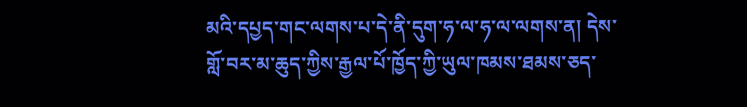མའི་དཔྱད་གང་ལགས་པ་དེ་ནི་དུག་ཧ་ལ་ཧ་ལ་ལགས་ན། དེས་གློ་བར་མ་ཆུད་ཀྱིས་རྒྱལ་པོ་ཁྱོད་ཀྱི་ཡུལ་ཁམས་ཐམས་ཅད་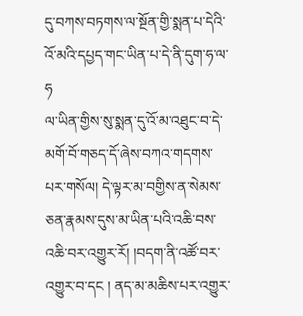དུ་བཀས་བཏགས་ལ་སྔོན་གྱི་སྨན་པ་དེའི་འོ་མའི་དཔྱད་གང་ཡིན་པ་དེ་ནི་དུག་ཧ་ལ་ཧ
ལ་ཡིན་གྱིས་སུ་སྨན་དུ་འོ་མ་འཐུང་བ་དེ་མགོ་བོ་གཅད་དོ་ཞེས་བཀའ་གདགས་པར་གསོལ། དེ་ལྟར་མ་བགྱིས་ན་སེམས་ཅན་རྣམས་དུས་མ་ཡིན་པའི་འཆི་བས་འཆི་བར་འགྱུར་རོ། །བདག་ནི་འཚོ་བར་འགྱུར་བ་དང ། ནད་མ་མཆིས་པར་འགྱུར་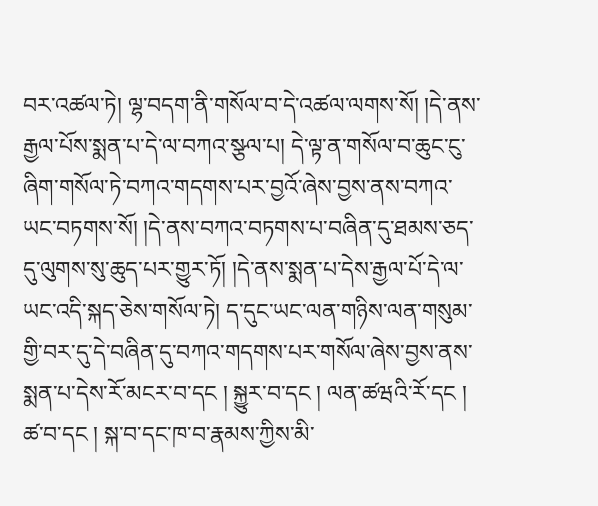བར་འཚལ་ཏེ། ལྷ་བདག་ནི་གསོལ་བ་དེ་འཚལ་ལགས་སོ། །དེ་ནས་རྒྱལ་པོས་སྨན་པ་དེ་ལ་བཀའ་སྩལ་པ། དེ་ལྟ་ན་གསོལ་བ་ཆུང་ངུ་ཞིག་གསོལ་ཏེ་བཀའ་གདགས་པར་བྱའོ་ཞེས་བྱས་ནས་བཀའ་ཡང་བཏགས་སོ། །དེ་ནས་བཀའ་བཏགས་པ་བཞིན་དུ་ཐམས་ཅད་དུ་ལུགས་སུ་ཆུད་པར་གྱུར་ཏོ། །དེ་ནས་སྨན་པ་དེས་རྒྱལ་པོ་དེ་ལ་ཡང་འདི་སྐད་ཅེས་གསོལ་ཏེ། ད་དུང་ཡང་ལན་གཉིས་ལན་གསུམ་གྱི་བར་དུ་དེ་བཞིན་དུ་བཀའ་གདགས་པར་གསོལ་ཞེས་བྱས་ནས་སྨན་པ་དེས་རོ་མངར་བ་དང ། སྐྱུར་བ་དང ། ལན་ཚཝའི་རོ་དང ། ཚ་བ་དང ། སྐ་བ་དང་ཁ་བ་རྣམས་ཀྱིས་མི་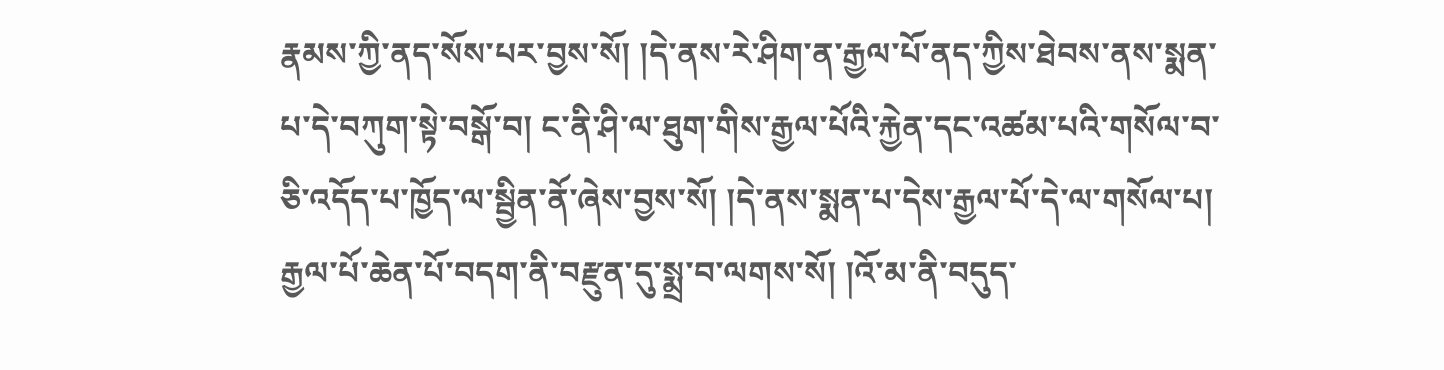རྣམས་ཀྱི་ནད་སོས་པར་བྱས་སོ། །དེ་ནས་རེ་ཤིག་ན་རྒྱལ་པོ་ནད་ཀྱིས་ཐེབས་ནས་སྨན་པ་དེ་བཀུག་སྟེ་བསྒོ་བ། ང་ནི་ཤི་ལ་ཐུག་གིས་རྒྱལ་པོའི་རྐྱེན་དང་འཚམ་པའི་གསོལ་བ་ཅི་འདོད་པ་ཁྱོད་ལ་སྦྱིན་ནོ་ཞེས་བྱས་སོ། །དེ་ནས་སྨན་པ་དེས་རྒྱལ་པོ་དེ་ལ་གསོལ་པ། རྒྱལ་པོ་ཆེན་པོ་བདག་ནི་བརྫུན་དུ་སྨྲ་བ་ལགས་སོ། །འོ་མ་ནི་བདུད་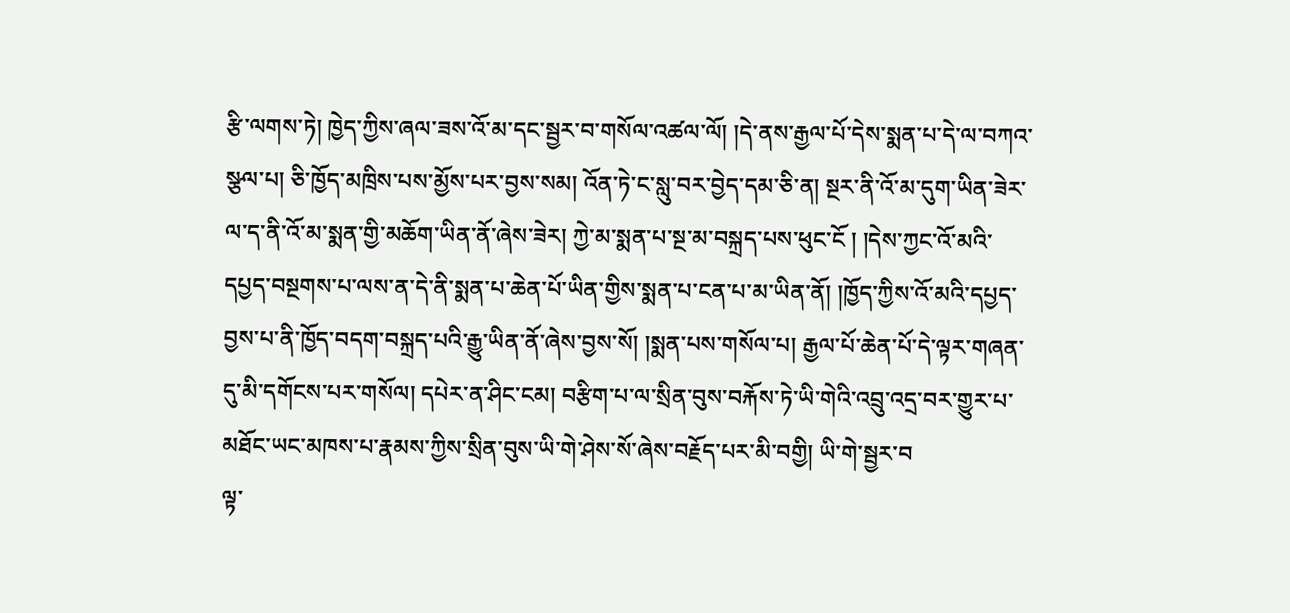རྩི་ལགས་ཏེ། ཁྱེད་ཀྱིས་ཞལ་ཟས་འོ་མ་དང་སྦྱར་བ་གསོལ་འཚལ་ལོ། །དེ་ནས་རྒྱལ་པོ་དེས་སྨན་པ་དེ་ལ་བཀའ་སྩལ་པ། ཅི་ཁྱོད་མཁྲིས་པས་མྱོས་པར་བྱས་སམ། འོན་ཏེ་ང་སླུ་བར་བྱེད་དམ་ཅི་ན། སྔར་ནི་འོ་མ་དུག་ཡིན་ཟེར་ལ་ད་ནི་འོ་མ་སྨན་གྱི་མཆོག་ཡིན་ནོ་ཞེས་ཟེར། ཀྱེ་མ་སྨན་པ་སྔ་མ་བསྐྲད་པས་ཕུང་ངོ ། །དེས་ཀྱང་འོ་མའི་དཔྱད་བསྔགས་པ་ལས་ན་དེ་ནི་སྨན་པ་ཆེན་པོ་ཡིན་གྱིས་སྨན་པ་ངན་པ་མ་ཡིན་ནོ། །ཁྱོད་ཀྱིས་འོ་མའི་དཔྱད་བྱས་པ་ནི་ཁྱོད་བདག་བསྐྲད་པའི་རྒྱུ་ཡིན་ནོ་ཞེས་བྱས་སོ། །སྨན་པས་གསོལ་པ། རྒྱལ་པོ་ཆེན་པོ་དེ་ལྟར་གཞན་དུ་མི་དགོངས་པར་གསོལ། དཔེར་ན་ཤིང་ངམ། བརྩིག་པ་ལ་སྲིན་བུས་བརྐོས་ཏེ་ཡི་གེའི་འབྲུ་འདྲ་བར་གྱུར་པ་མཐོང་ཡང་མཁས་པ་རྣམས་ཀྱིས་སྲིན་བུས་ཡི་གེ་ཤེས་སོ་ཞེས་བརྗོད་པར་མི་བགྱི། ཡི་གེ་སྦྱར་བ
ལྟ་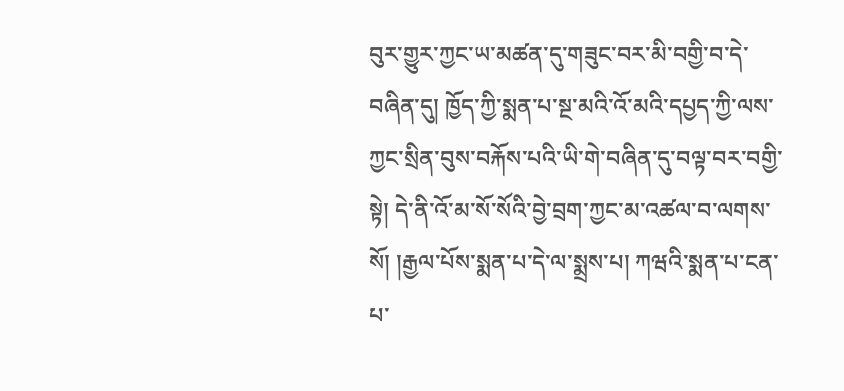བུར་གྱུར་ཀྱང་ཡ་མཚན་དུ་གཟུང་བར་མི་བགྱི་བ་དེ་བཞིན་དུ། ཁྱོད་ཀྱི་སྨན་པ་སྔ་མའི་འོ་མའི་དཔྱད་ཀྱི་ལས་ཀྱང་སྲིན་བུས་བརྐོས་པའི་ཡི་གེ་བཞིན་དུ་བལྟ་བར་བགྱི་སྟེ། དེ་ནི་འོ་མ་སོ་སོའི་བྱེ་བྲག་ཀྱང་མ་འཚལ་བ་ལགས་སོ། །རྒྱལ་པོས་སྨན་པ་དེ་ལ་སྨྲས་པ། ཀཝའི་སྨན་པ་ངན་པ་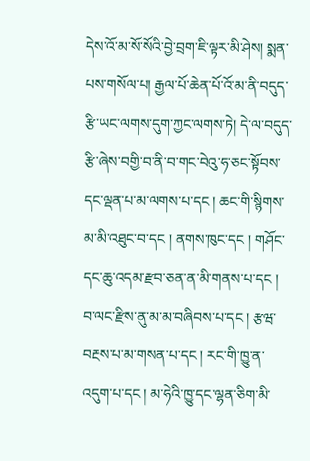དེས་འོ་མ་སོ་སོའི་བྱེ་བྲག་ཇི་ལྟར་མི་ཤེས། སྨན་པས་གསོལ་པ། རྒྱལ་པོ་ཆེན་པོ་འོ་མ་ནི་བདུད་རྩི་ཡང་ལགས་དུག་ཀྱང་ལགས་ཏེ། དེ་ལ་བདུད་རྩི་ཞེས་བགྱི་བ་ནི་བ་གང་བེའུ་ཧ་ཅང་སྟོབས་དང་ལྡན་པ་མ་ལགས་པ་དང ། ཆང་གི་སྙིགས་མ་མི་འཐུང་བ་དང ། ནགས་ཁུང་དང ། གཤོང་དང་ཆུ་འདམ་རྫབ་ཅན་ན་མི་གནས་པ་དང ། བ་ལང་རྫིས་ནུ་མ་མ་བཞིབས་པ་དང ། རྩཝ་བརྔས་པ་མ་གསན་པ་དང ། རང་གི་ཁྱུ་ན་འདུག་པ་དང ། མ་ཧེའི་ཁྱུ་དང་ལྷན་ཅིག་མི་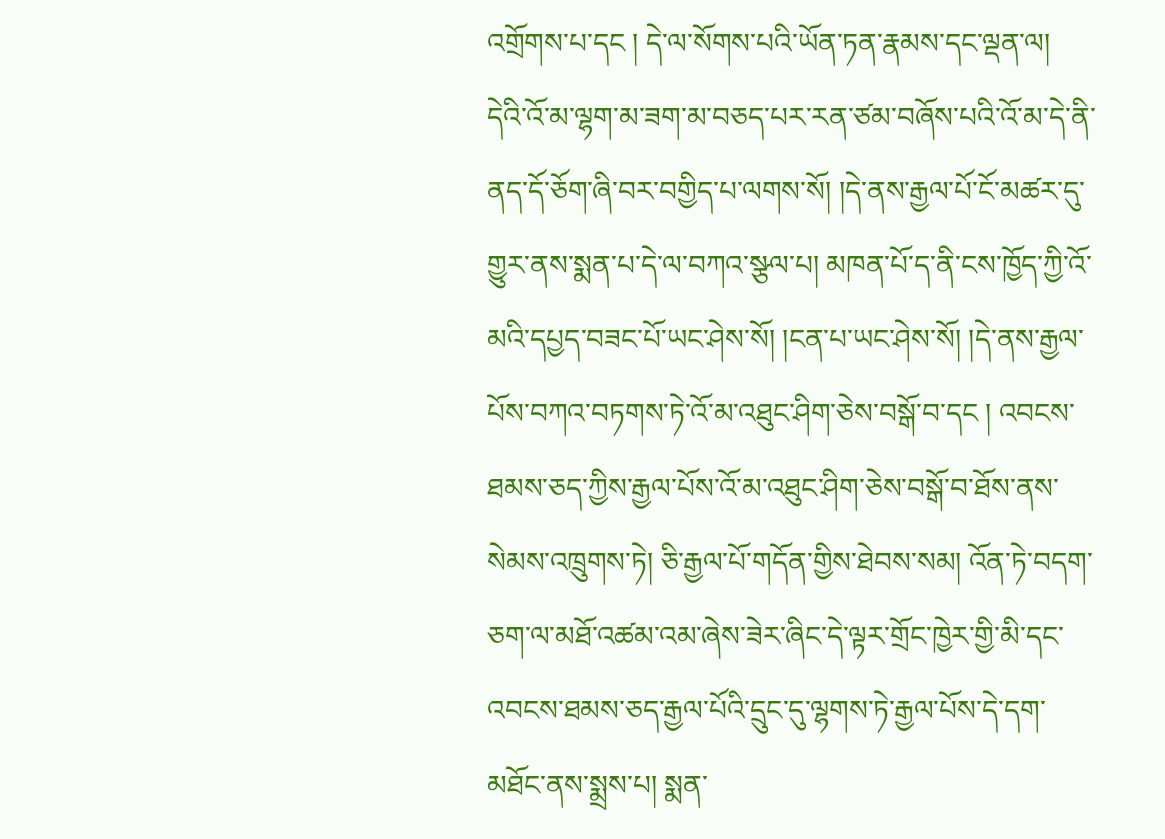འགྲོགས་པ་དང ། དེ་ལ་སོགས་པའི་ཡོན་ཏན་རྣམས་དང་ལྡན་ལ། དེའི་འོ་མ་ལྷག་མ་ཟག་མ་བཅད་པར་རན་ཙམ་བཞོས་པའི་འོ་མ་དེ་ནི་ནད་དོ་ཅོག་ཞི་བར་བགྱིད་པ་ལགས་སོ། །དེ་ནས་རྒྱལ་པོ་ངོ་མཚར་དུ་གྱུར་ནས་སྨན་པ་དེ་ལ་བཀའ་སྩལ་པ། མཁན་པོ་ད་ནི་ངས་ཁྱོད་ཀྱི་འོ་མའི་དཔྱད་བཟང་པོ་ཡང་ཤེས་སོ། །ངན་པ་ཡང་ཤེས་སོ། །དེ་ནས་རྒྱལ་པོས་བཀའ་བཏགས་ཏེ་འོ་མ་འཐུང་ཤིག་ཅེས་བསྒོ་བ་དང ། འབངས་ཐམས་ཅད་ཀྱིས་རྒྱལ་པོས་འོ་མ་འཐུང་ཤིག་ཅེས་བསྒོ་བ་ཐོས་ནས་སེམས་འཁྲུགས་ཏེ། ཅི་རྒྱལ་པོ་གདོན་གྱིས་ཐེབས་སམ། འོན་ཏེ་བདག་ཅག་ལ་མཐོ་འཚམ་འམ་ཞེས་ཟེར་ཞིང་དེ་ལྟར་གྲོང་ཁྱེར་གྱི་མི་དང་འབངས་ཐམས་ཅད་རྒྱལ་པོའི་དྲུང་དུ་ལྷགས་ཏེ་རྒྱལ་པོས་དེ་དག་མཐོང་ནས་སྨྲས་པ། སྨན་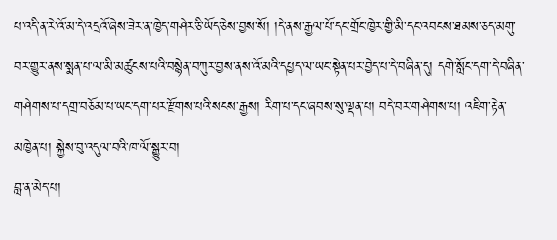པ་འདི་ན་རེ་འོ་མ་དེ་འདྲའོ་ཞེས་ཟེར་ན་ཁྱེད་གཤེར་ཅི་ཡོད་ཅེས་བྱས་སོ། །དེ་ནས་རྒྱལ་པོ་དང་གྲོང་ཁྱེར་གྱི་མི་དང་འབངས་ཐམས་ཅད་མགུ་བར་གྱུར་ནས་སྨན་པ་ལ་མི་མཚུངས་པའི་བསྙེན་བཀུར་བྱས་ནས་འོ་མའི་དཔྱད་ལ་ཡང་སྟེན་པར་བྱེད་པ་དེ་བཞིན་དུ། དགེ་སློང་དག་དེ་བཞིན་གཤེགས་པ་དགྲ་བཅོམ་པ་ཡང་དག་པར་རྫོགས་པའི་སངས་རྒྱས། རིག་པ་དང་ཞབས་སུ་ལྡན་པ། བདེ་བར་གཤེགས་པ། འཇིག་རྟེན་མཁྱེན་པ། སྐྱེས་བུ་འདུལ་བའི་ཁ་ལོ་སྒྱུར་བ།
བླ་ན་མེད་པ།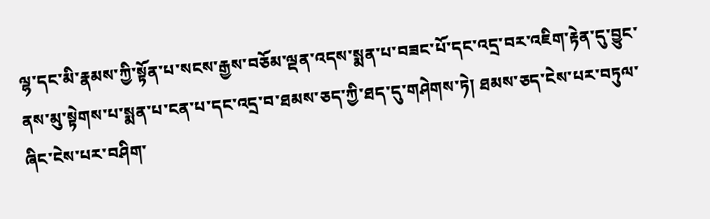ལྷ་དང་མི་རྣམས་ཀྱི་སྟོན་པ་སངས་རྒྱས་བཅོམ་ལྡན་འདས་སྨན་པ་བཟང་པོ་དང་འདྲ་བར་འཇིག་རྟེན་དུ་བྱུང་ནས་མུ་སྟེགས་པ་སྨན་པ་ངན་པ་དང་འདྲ་བ་ཐམས་ཅད་ཀྱི་ཐད་དུ་གཤེགས་ཏེ། ཐམས་ཅད་ངེས་པར་བཏུལ་ཞིང་ངེས་པར་བཤིག་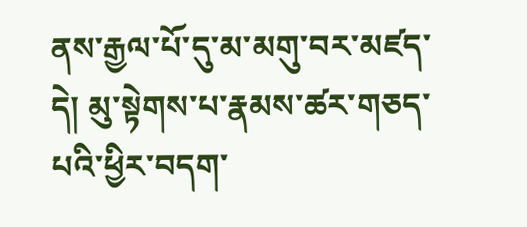ནས་རྒྱལ་པོ་དུ་མ་མགུ་བར་མཛད་དེ། མུ་སྟེགས་པ་རྣམས་ཚར་གཅད་པའི་ཕྱིར་བདག་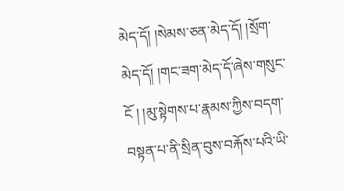མེད་དོ། །སེམས་ཅན་མེད་དོ། །སྲོག་མེད་དོ། །གང་ཟག་མེད་དོ་ཞེས་གསུང་ངོ ། །མུ་སྟེགས་པ་རྣམས་ཀྱིས་བདག་བསྟན་པ་ནི་སྲིན་བུས་བརྐོས་པའི་ཡི་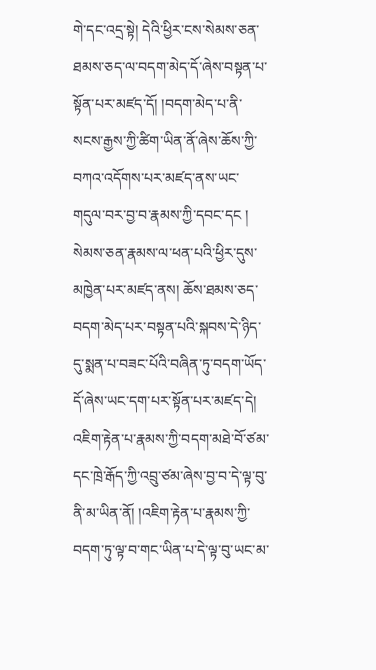གེ་དང་འདྲ་སྟེ། དེའི་ཕྱིར་ངས་སེམས་ཅན་ཐམས་ཅད་ལ་བདག་མེད་དོ་ཞེས་བསྟན་པ་སྟོན་པར་མཛད་དོ། །བདག་མེད་པ་ནི་སངས་རྒྱས་ཀྱི་ཚིག་ཡིན་ནོ་ཞེས་ཆོས་ཀྱི་བཀའ་འདོགས་པར་མཛད་ནས་ཡང་གདུལ་བར་བྱ་བ་རྣམས་ཀྱི་དབང་དང ། སེམས་ཅན་རྣམས་ལ་ཕན་པའི་ཕྱིར་དུས་མཁྱེན་པར་མཛད་ནས། ཆོས་ཐམས་ཅད་བདག་མེད་པར་བསྟན་པའི་སྐབས་དེ་ཉིད་དུ་སྨན་པ་བཟང་པོའི་བཞིན་ཏུ་བདག་ཡོད་དོ་ཞེས་ཡང་དག་པར་སྟོན་པར་མཛད་དེ། འཇིག་རྟེན་པ་རྣམས་ཀྱི་བདག་མཐེ་བོ་ཙམ་དང་ཁྲེ་རྒོད་ཀྱི་འབྲུ་ཙམ་ཞེས་བྱ་བ་དེ་ལྟ་བུ་ནི་མ་ཡིན་ནོ། །འཇིག་རྟེན་པ་རྣམས་ཀྱི་བདག་ཏུ་ལྟ་བ་གང་ཡིན་པ་དེ་ལྟ་བུ་ཡང་མ་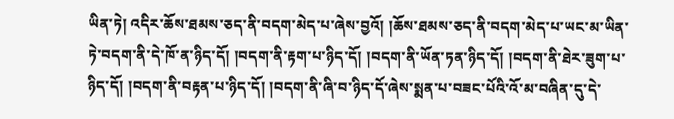ཡིན་ཏེ། འདིར་ཆོས་ཐམས་ཅད་ནི་བདག་མེད་པ་ཞེས་བྱའོ། །ཆོས་ཐམས་ཅད་ནི་བདག་མེད་པ་ཡང་མ་ཡིན་ཏེ་བདག་ནི་དེ་ཁོ་ན་ཉིད་དོ། །བདག་ནི་རྟག་པ་ཉིད་དོ། །བདག་ནི་ཡོན་ཏན་ཉིད་དོ། །བདག་ནི་ཐེར་ཟུག་པ་ཉིད་དོ། །བདག་ནི་བརྟན་པ་ཉིད་དོ། །བདག་ནི་ཞི་བ་ཉིད་དོ་ཞེས་སྨན་པ་བཟང་པོའི་འོ་མ་བཞིན་དུ་དེ་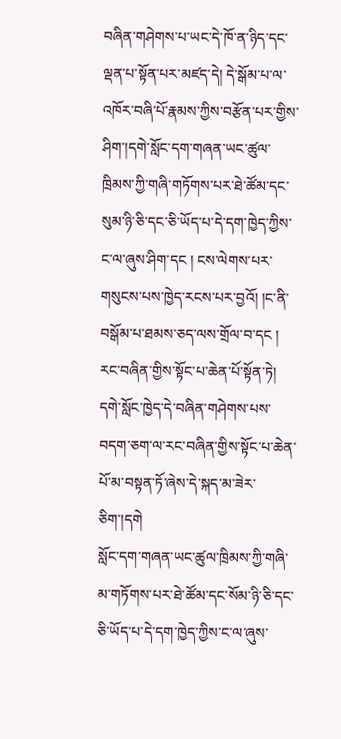བཞིན་གཤེགས་པ་ཡང་དེ་ཁོ་ན་ཉིད་དང་ལྡན་པ་སྟོན་པར་མཛད་དེ། དེ་སྒོམ་པ་ལ་འཁོར་བཞི་པོ་རྣམས་ཀྱིས་བརྩོན་པར་གྱིས་ཤིག་།དགེ་སློང་དག་གཞན་ཡང་ཚུལ་ཁྲིམས་ཀྱི་གཞི་གཏོགས་པར་ཐེ་ཚོམ་དང་སུམ་ཉི་ཅི་དང་ཅི་ཡོད་པ་དེ་དག་ཁྱེད་ཀྱིས་ང་ལ་ཞུས་ཤིག་དང ། ངས་ལེགས་པར་གསུངས་པས་ཁྱེད་རངས་པར་བྱའོ། །ང་ནི་བསྒོམ་པ་ཐམས་ཅད་ལས་གྲོལ་བ་དང ། རང་བཞིན་གྱིས་སྟོང་པ་ཆེན་པོ་སྟོན་ཏེ། དགེ་སློང་ཁྱེད་དེ་བཞིན་གཤེགས་པས་བདག་ཅག་ལ་རང་བཞིན་གྱིས་སྟོང་པ་ཆེན་པོ་མ་བསྟན་ཏོ་ཞེས་དེ་སྐད་མ་ཟེར་ཅིག་།དགེ
སློང་དག་གཞན་ཡང་ཚུལ་ཁྲིམས་ཀྱི་གཞི་མ་གཏོགས་པར་ཐེ་ཚོམ་དང་སོམ་ཉི་ཅི་དང་ཅི་ཡོད་པ་དེ་དག་ཁྱེད་ཀྱིས་ང་ལ་ཞུས་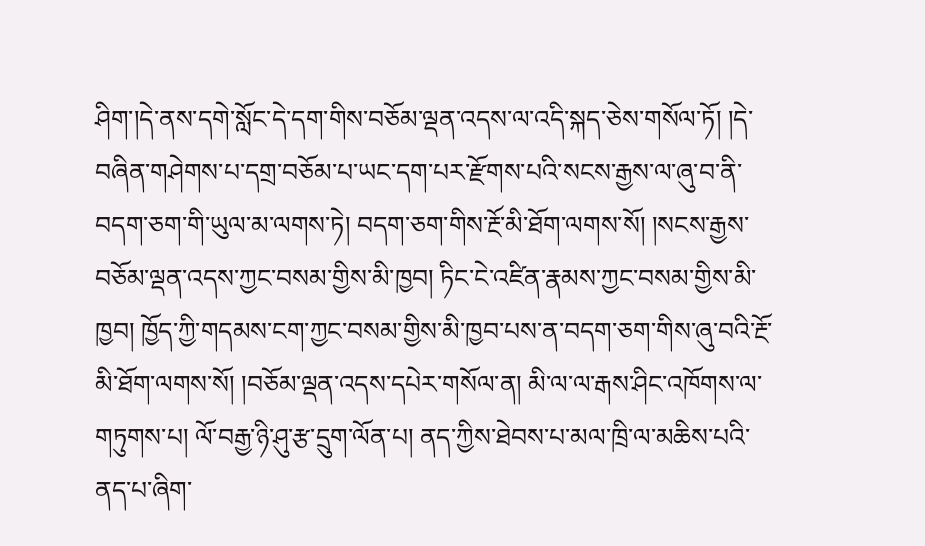ཤིག་།དེ་ནས་དགེ་སློང་དེ་དག་གིས་བཅོམ་ལྡན་འདས་ལ་འདི་སྐད་ཅེས་གསོལ་ཏོ། །དེ་བཞིན་གཤེགས་པ་དགྲ་བཅོམ་པ་ཡང་དག་པར་རྫོགས་པའི་སངས་རྒྱས་ལ་ཞུ་བ་ནི་བདག་ཅག་གི་ཡུལ་མ་ལགས་ཏེ། བདག་ཅག་གིས་རྔོ་མི་ཐོག་ལགས་སོ། །སངས་རྒྱས་བཅོམ་ལྡན་འདས་ཀྱང་བསམ་གྱིས་མི་ཁྱབ། ཏིང་ངེ་འཛིན་རྣམས་ཀྱང་བསམ་གྱིས་མི་ཁྱབ། ཁྱོད་ཀྱི་གདམས་ངག་ཀྱང་བསམ་གྱིས་མི་ཁྱབ་པས་ན་བདག་ཅག་གིས་ཞུ་བའི་རྔོ་མི་ཐོག་ལགས་སོ། །བཅོམ་ལྡན་འདས་དཔེར་གསོལ་ན། མི་ལ་ལ་རྒས་ཤིང་འཁོགས་ལ་གཏུགས་པ། ལོ་བརྒྱ་ཉི་ཤུ་རྩ་དྲུག་ལོན་པ། ནད་ཀྱིས་ཐེབས་པ་མལ་ཁྲི་ལ་མཆིས་པའི་ནད་པ་ཞིག་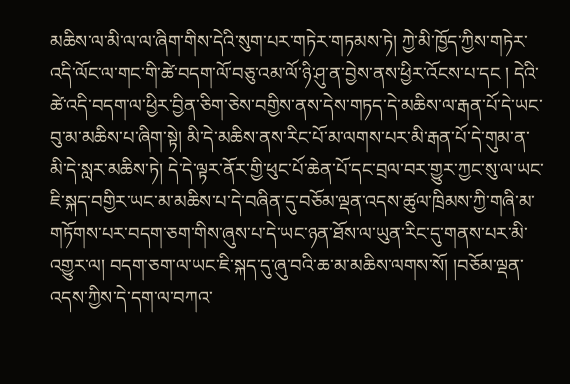མཆིས་ལ་མི་ལ་ལ་ཞིག་གིས་དེའི་སུག་པར་གཏེར་གཏམས་ཏེ། ཀྱེ་མི་ཁྱོད་ཀྱིས་གཏེར་འདི་ལོང་ལ་གང་གི་ཚེ་བདག་ལོ་བཅུ་འམ་ལོ་ཉི་ཤུ་ན་བྱེས་ནས་ཕྱིར་འོངས་པ་དང ། དེའི་ཚེ་འདི་བདག་ལ་ཕྱིར་བྱིན་ཅིག་ཅེས་བགྱིས་ནས་དེས་གཏད་དེ་མཆིས་ལ་རྒན་པོ་དེ་ཡང་བུ་མ་མཆིས་པ་ཞིག་སྟེ། མི་དེ་མཆིས་ནས་རིང་པོ་མ་ལགས་པར་མི་རྒན་པོ་དེ་གུམ་ན་མི་དེ་སླར་མཆིས་ཏེ། དེ་དེ་ལྟར་ནོར་གྱི་ཕུང་པོ་ཆེན་པོ་དང་བྲལ་བར་གྱུར་ཀྱང་སུ་ལ་ཡང་ཇི་སྐད་བགྱིར་ཡང་མ་མཆིས་པ་དེ་བཞིན་དུ་བཅོམ་ལྡན་འདས་ཚུལ་ཁྲིམས་ཀྱི་གཞི་མ་གཏོགས་པར་བདག་ཅག་གིས་ཞུས་པ་དེ་ཡང་ཉན་ཐོས་ལ་ཡུན་རིང་དུ་གནས་པར་མི་འགྱུར་ལ། བདག་ཅག་ལ་ཡང་ཇི་སྐད་དུ་ཞུ་བའི་ཆ་མ་མཆིས་ལགས་སོ། །བཅོམ་ལྡན་འདས་ཀྱིས་དེ་དག་ལ་བཀའ་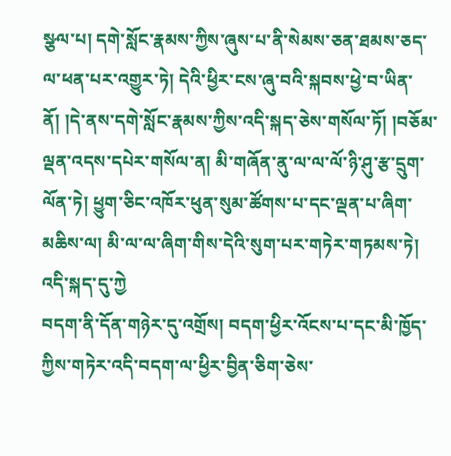སྩལ་པ། དགེ་སློང་རྣམས་ཀྱིས་ཞུས་པ་ནི་སེམས་ཅན་ཐམས་ཅད་ལ་ཕན་པར་འགྱུར་ཏེ། དེའི་ཕྱིར་ངས་ཞུ་བའི་སྐབས་ཕྱེ་བ་ཡིན་ནོ། །དེ་ནས་དགེ་སློང་རྣམས་ཀྱིས་འདི་སྐད་ཅེས་གསོལ་ཏོ། །བཅོམ་ལྡན་འདས་དཔེར་གསོལ་ན། མི་གཞོན་ནུ་ལ་ལ་ལོ་ཉི་ཤུ་རྩ་དྲུག་ལོན་ཏེ། ཕྱུག་ཅིང་འཁོར་ཕུན་སུམ་ཚོགས་པ་དང་ལྡན་པ་ཞིག་མཆིས་ལ། མི་ལ་ལ་ཞིག་གིས་དེའི་སུག་པར་གཏེར་གཏམས་ཏེ། འདི་སྐད་དུ་ཀྱེ
བདག་ནི་དོན་གཉེར་དུ་འགྲོས། བདག་ཕྱིར་འོངས་པ་དང་མི་ཁྱོད་ཀྱིས་གཏེར་འདི་བདག་ལ་ཕྱིར་བྱིན་ཅིག་ཅེས་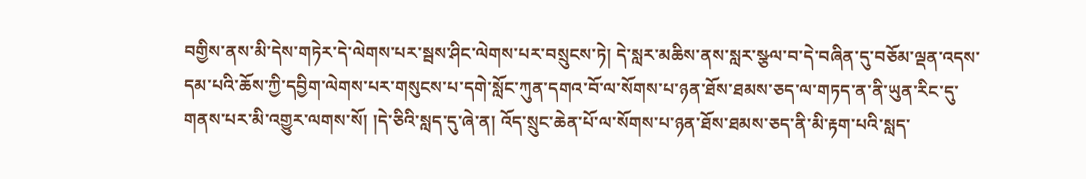བགྱིས་ནས་མི་དེས་གཏེར་དེ་ལེགས་པར་སྦས་ཤིང་ལེགས་པར་བསྲུངས་ཏེ། དེ་སླར་མཆིས་ནས་སླར་སྩལ་བ་དེ་བཞིན་དུ་བཅོམ་ལྡན་འདས་དམ་པའི་ཆོས་ཀྱི་དབྱིག་ལེགས་པར་གསུངས་པ་དགེ་སློང་ཀུན་དགའ་བོ་ལ་སོགས་པ་ཉན་ཐོས་ཐམས་ཅད་ལ་གཏད་ན་ནི་ཡུན་རིང་དུ་གནས་པར་མི་འགྱུར་ལགས་སོ། །དེ་ཅིའི་སླད་དུ་ཞེ་ན། འོད་སྲུང་ཆེན་པོ་ལ་སོགས་པ་ཉན་ཐོས་ཐམས་ཅད་ནི་མི་རྟག་པའི་སླད་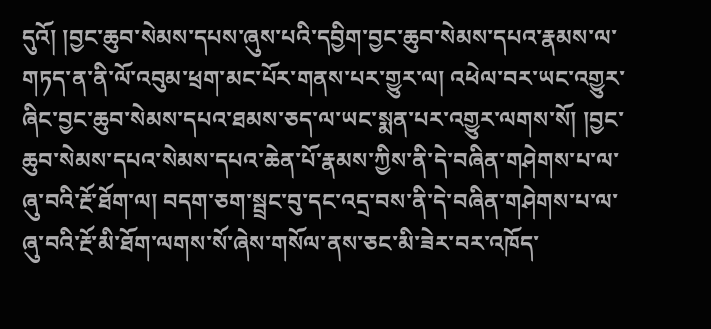དུའོ། །བྱང་ཆུབ་སེམས་དཔས་ཞུས་པའི་དབྱིག་བྱང་ཆུབ་སེམས་དཔའ་རྣམས་ལ་གཏད་ན་ནི་ལོ་འབུམ་ཕྲག་མང་པོར་གནས་པར་གྱུར་ལ། འཕེལ་བར་ཡང་འགྱུར་ཞིང་བྱང་ཆུབ་སེམས་དཔའ་ཐམས་ཅད་ལ་ཡང་སྨན་པར་འགྱུར་ལགས་སོ། །བྱང་ཆུབ་སེམས་དཔའ་སེམས་དཔའ་ཆེན་པོ་རྣམས་ཀྱིས་ནི་དེ་བཞིན་གཤེགས་པ་ལ་ཞུ་བའི་རྔོ་ཐོག་ལ། བདག་ཅག་སྦྲང་བུ་དང་འདྲ་བས་ནི་དེ་བཞིན་གཤེགས་པ་ལ་ཞུ་བའི་རྔོ་མི་ཐོག་ལགས་སོ་ཞེས་གསོལ་ནས་ཅང་མི་ཟེར་བར་འཁོད་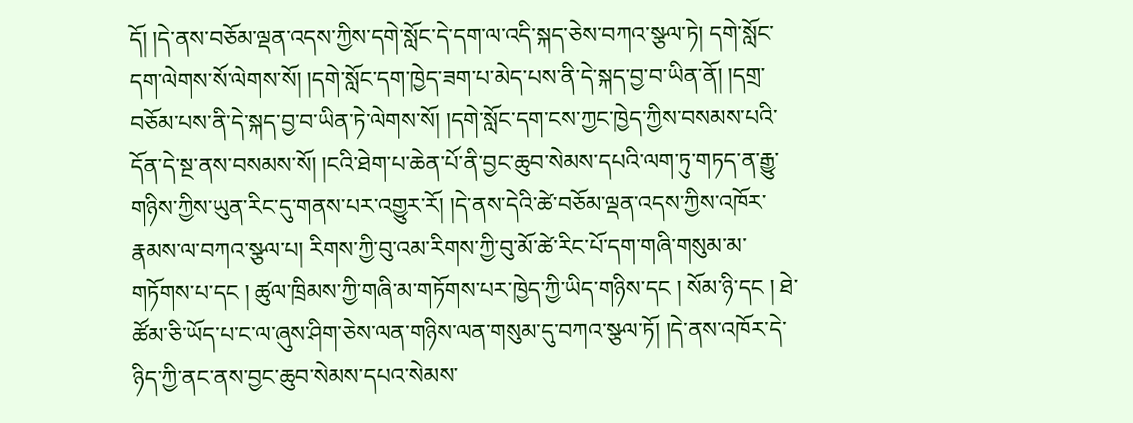དོ། །དེ་ནས་བཅོམ་ལྡན་འདས་ཀྱིས་དགེ་སློང་དེ་དག་ལ་འདི་སྐད་ཅེས་བཀའ་སྩལ་ཏེ། དགེ་སློང་དག་ལེགས་སོ་ལེགས་སོ། །དགེ་སློང་དག་ཁྱེད་ཟག་པ་མེད་པས་ནི་དེ་སྐད་བྱ་བ་ཡིན་ནོ། །དགྲ་བཅོམ་པས་ནི་དེ་སྐད་བྱ་བ་ཡིན་ཏེ་ལེགས་སོ། །དགེ་སློང་དག་ངས་ཀྱང་ཁྱེད་ཀྱིས་བསམས་པའི་དོན་དེ་སྔ་ནས་བསམས་སོ། །ངའི་ཐེག་པ་ཆེན་པོ་ནི་བྱང་ཆུབ་སེམས་དཔའི་ལག་ཏུ་གཏད་ན་རྒྱུ་གཉིས་ཀྱིས་ཡུན་རིང་དུ་གནས་པར་འགྱུར་རོ། །དེ་ནས་དེའི་ཚེ་བཅོམ་ལྡན་འདས་ཀྱིས་འཁོར་རྣམས་ལ་བཀའ་སྩལ་པ། རིགས་ཀྱི་བུ་འམ་རིགས་ཀྱི་བུ་མོ་ཚེ་རིང་པོ་དག་གཞི་གསུམ་མ་གཏོགས་པ་དང ། ཚུལ་ཁྲིམས་ཀྱི་གཞི་མ་གཏོགས་པར་ཁྱེད་ཀྱི་ཡིད་གཉིས་དང ། སོམ་ཉི་དང ། ཐེ་ཚོམ་ཅི་ཡོད་པ་ང་ལ་ཞུས་ཤིག་ཅེས་ལན་གཉིས་ལན་གསུམ་དུ་བཀའ་སྩལ་ཏོ། །དེ་ནས་འཁོར་དེ་ཉིད་ཀྱི་ནང་ནས་བྱང་ཆུབ་སེམས་དཔའ་སེམས་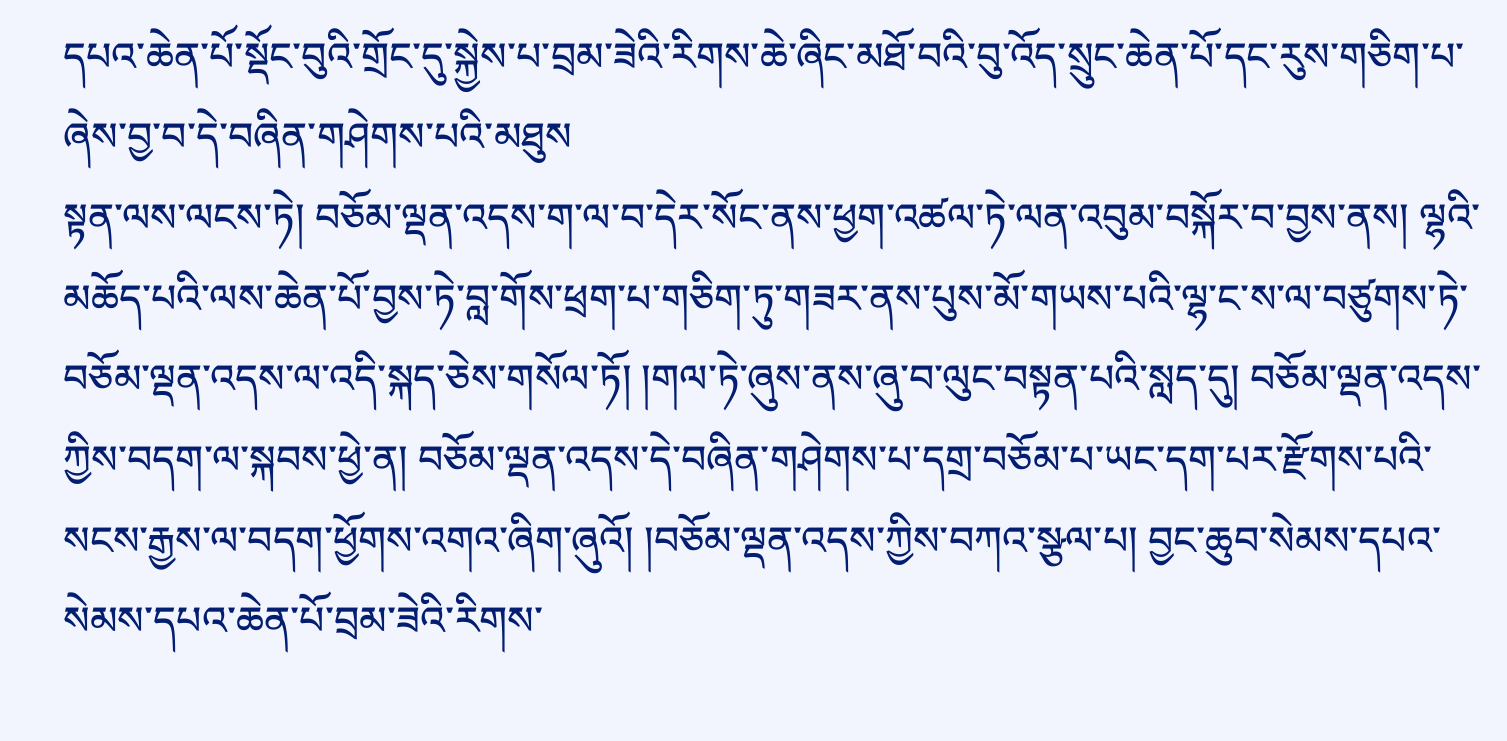དཔའ་ཆེན་པོ་སྡོང་བུའི་གྲོང་དུ་སྐྱེས་པ་བྲམ་ཟེའི་རིགས་ཆེ་ཞིང་མཐོ་བའི་བུ་འོད་སྲུང་ཆེན་པོ་དང་རུས་གཅིག་པ་ཞེས་བྱ་བ་དེ་བཞིན་གཤེགས་པའི་མཐུས
སྟན་ལས་ལངས་ཏེ། བཅོམ་ལྡན་འདས་ག་ལ་བ་དེར་སོང་ནས་ཕྱག་འཚལ་ཏེ་ལན་འབུམ་བསྐོར་བ་བྱས་ནས། ལྷའི་མཆོད་པའི་ལས་ཆེན་པོ་བྱས་ཏེ་བླ་གོས་ཕྲག་པ་གཅིག་ཏུ་གཟར་ནས་པུས་མོ་གཡས་པའི་ལྷ་ང་ས་ལ་བཙུགས་ཏེ་བཅོམ་ལྡན་འདས་ལ་འདི་སྐད་ཅེས་གསོལ་ཏོ། །གལ་ཏེ་ཞུས་ནས་ཞུ་བ་ལུང་བསྟན་པའི་སླད་དུ། བཅོམ་ལྡན་འདས་ཀྱིས་བདག་ལ་སྐབས་ཕྱེ་ན། བཅོམ་ལྡན་འདས་དེ་བཞིན་གཤེགས་པ་དགྲ་བཅོམ་པ་ཡང་དག་པར་རྫོགས་པའི་སངས་རྒྱས་ལ་བདག་ཕྱོགས་འགའ་ཞིག་ཞུའོ། །བཅོམ་ལྡན་འདས་ཀྱིས་བཀའ་སྩལ་པ། བྱང་ཆུབ་སེམས་དཔའ་སེམས་དཔའ་ཆེན་པོ་བྲམ་ཟེའི་རིགས་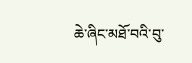ཆེ་ཞིང་མཐོ་བའི་བུ་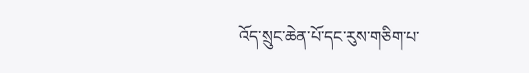འོད་སྲུང་ཆེན་པོ་དང་རུས་གཅིག་པ་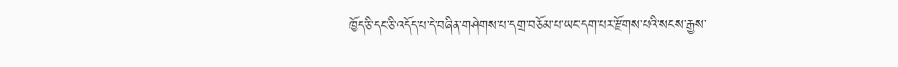ཁྱོད་ཅི་དང་ཅི་འདོད་པ་དེ་བཞིན་གཤེགས་པ་དགྲ་བཅོམ་པ་ཡང་དག་པར་རྫོགས་པའི་སངས་རྒྱས་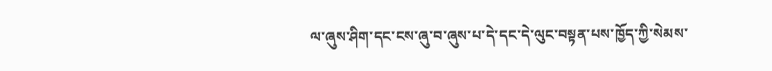ལ་ཞུས་ཤིག་དང་ངས་ཞུ་བ་ཞུས་པ་དེ་དང་དེ་ལུང་བསྟན་པས་ཁྱོད་ཀྱི་སེམས་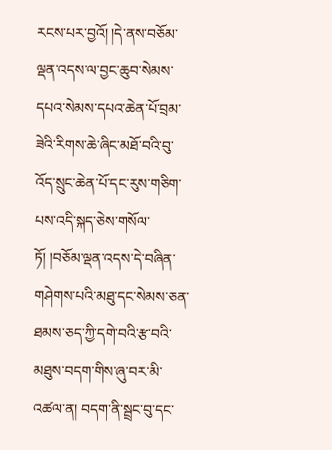རངས་པར་བྱའོ། །དེ་ནས་བཅོམ་ལྡན་འདས་ལ་བྱང་ཆུབ་སེམས་དཔའ་སེམས་དཔའ་ཆེན་པོ་བྲམ་ཟེའི་རིགས་ཆེ་ཞིང་མཐོ་བའི་བུ་འོད་སྲུང་ཆེན་པོ་དང་རུས་གཅིག་པས་འདི་སྐད་ཅེས་གསོལ་ཏོ། །བཅོམ་ལྡན་འདས་དེ་བཞིན་གཤེགས་པའི་མཐུ་དང་སེམས་ཅན་ཐམས་ཅད་ཀྱི་དགེ་བའི་རྩ་བའི་མཐུས་བདག་གིས་ཞུ་བར་མི་འཚལ་ན། བདག་ནི་སྦྲང་བུ་དང་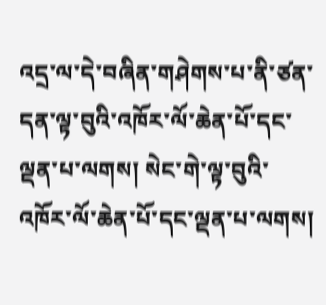འདྲ་ལ་དེ་བཞིན་གཤེགས་པ་ནི་ཙན་དན་ལྟ་བུའི་འཁོར་ལོ་ཆེན་པོ་དང་ལྡན་པ་ལགས། སེང་གེ་ལྟ་བུའི་འཁོར་ལོ་ཆེན་པོ་དང་ལྡན་པ་ལགས།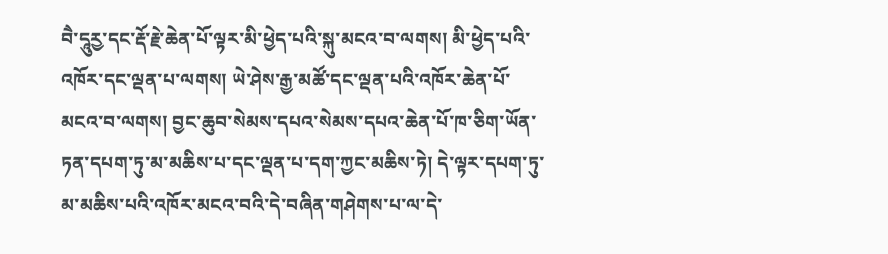བཻ་དཱུརྱ་དང་རྡོ་རྗེ་ཆེན་པོ་ལྟར་མི་ཕྱེད་པའི་སྐུ་མངའ་བ་ལགས། མི་ཕྱེད་པའི་འཁོར་དང་ལྡན་པ་ལགས། ཡེ་ཤེས་རྒྱ་མཚོ་དང་ལྡན་པའི་འཁོར་ཆེན་པོ་མངའ་བ་ལགས། བྱང་ཆུབ་སེམས་དཔའ་སེམས་དཔའ་ཆེན་པོ་ཁ་ཅིག་ཡོན་ཏན་དཔག་ཏུ་མ་མཆིས་པ་དང་ལྡན་པ་དག་ཀྱང་མཆིས་ཏེ། དེ་ལྟར་དཔག་ཏུ་མ་མཆིས་པའི་འཁོར་མངའ་བའི་དེ་བཞིན་གཤེགས་པ་ལ་དེ་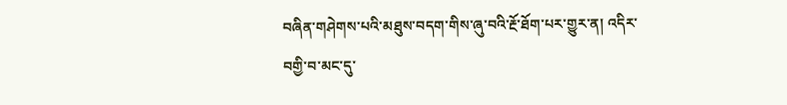བཞིན་གཤེགས་པའི་མཐུས་བདག་གིས་ཞུ་བའི་རྔོ་ཐོག་པར་གྱུར་ན། འདིར་བགྱི་བ་མང་དུ་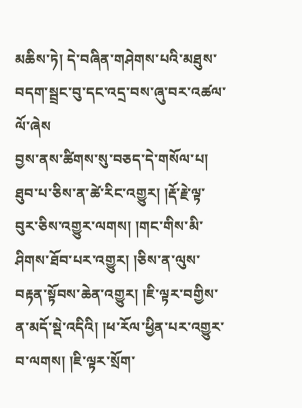མཆིས་ཏེ། དེ་བཞིན་གཤེགས་པའི་མཐུས་བདག་སྦྲང་བུ་དང་འདྲ་བས་ཞུ་བར་འཚལ་ལོ་ཞེས
བྱས་ནས་ཚིགས་སུ་བཅད་དེ་གསོལ་པ། ཐུབ་པ་ཅིས་ན་ཚེ་རིང་འགྱུར། །རྡོ་རྗེ་ལྟ་བུར་ཅིས་འགྱུར་ལགས། །གང་གིས་མི་ཤིགས་ཐོབ་པར་འགྱུར། །ཅིས་ན་ལུས་བརྟན་སྟོབས་ཆེན་འགྱུར། །ཇི་ལྟར་བགྱིས་ན་མདོ་སྡེ་འདིའི། །ཕ་རོལ་ཕྱིན་པར་འགྱུར་བ་ལགས། །ཇི་ལྟར་སྲོག་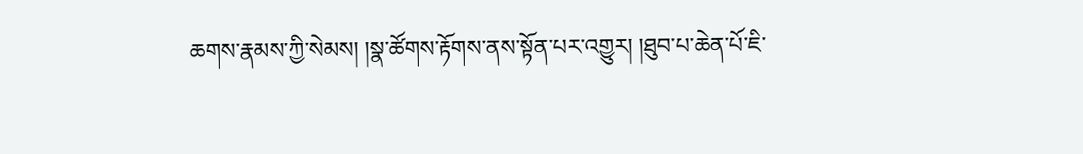ཆགས་རྣམས་ཀྱི་སེམས། །སྣ་ཚོགས་རྟོགས་ནས་སྟོན་པར་འགྱུར། །ཐུབ་པ་ཆེན་པོ་ཇི་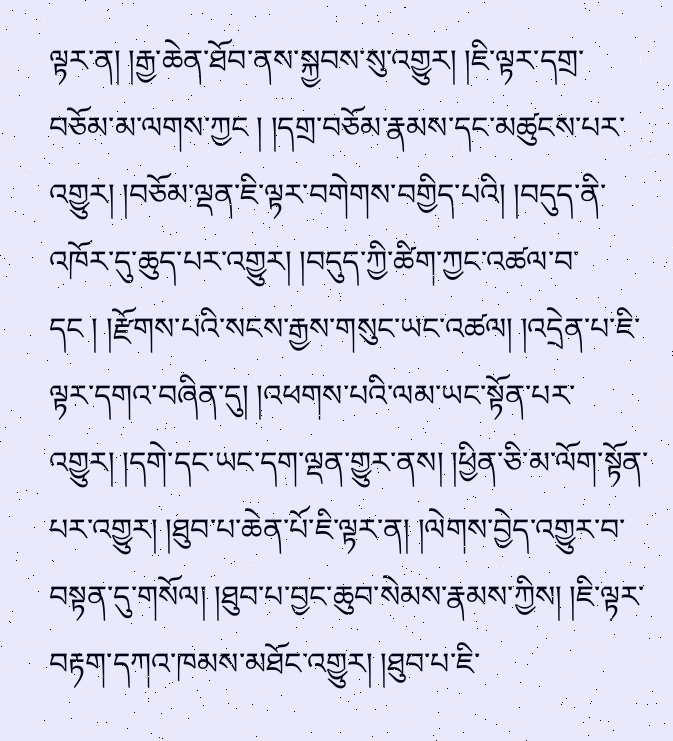ལྟར་ན། །རྒྱ་ཆེན་ཐོབ་ནས་སྐྱབས་སུ་འགྱུར། །ཇི་ལྟར་དགྲ་བཅོམ་མ་ལགས་ཀྱང ། །དགྲ་བཅོམ་རྣམས་དང་མཚུངས་པར་འགྱུར། །བཅོམ་ལྡན་ཇི་ལྟར་བགེགས་བགྱིད་པའི། །བདུད་ནི་འཁོར་དུ་ཆུད་པར་འགྱུར། །བདུད་ཀྱི་ཚིག་ཀྱང་འཚལ་བ་དང ། །རྫོགས་པའི་སངས་རྒྱས་གསུང་ཡང་འཚལ། །འདྲེན་པ་ཇི་ལྟར་དགའ་བཞིན་དུ། །འཕགས་པའི་ལམ་ཡང་སྟོན་པར་འགྱུར། །དགེ་དང་ཡང་དག་ལྡན་གྱུར་ནས། །ཕྱིན་ཅི་མ་ལོག་སྟོན་པར་འགྱུར། །ཐུབ་པ་ཆེན་པོ་ཇི་ལྟར་ན། །ལེགས་བྱེད་འགྱུར་བ་བསྟན་དུ་གསོལ། །ཐུབ་པ་བྱང་ཆུབ་སེམས་རྣམས་ཀྱིས། །ཇི་ལྟར་བརྟག་དཀའ་ཁམས་མཐོང་འགྱུར། །ཐུབ་པ་ཇི་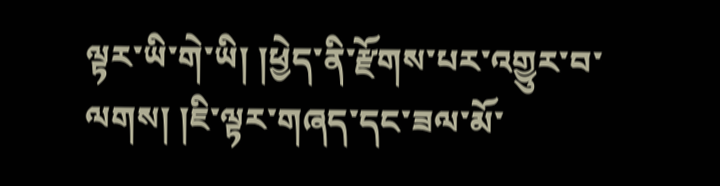ལྟར་ཡི་གེ་ཡི། །ཕྱེད་ནི་རྫོགས་པར་འགྱུར་བ་ལགས། །ཇི་ལྟར་གཞད་དང་ཟལ་མོ་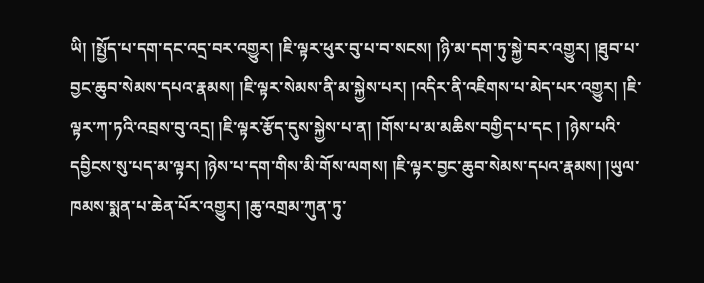ཡི། །སྤྱོད་པ་དག་དང་འདྲ་བར་འགྱུར། །ཇི་ལྟར་ཕུར་བུ་པ་བ་སངས། །ཉི་མ་དག་ཏུ་སྐྱེ་བར་འགྱུར། །ཐུབ་པ་བྱང་ཆུབ་སེམས་དཔའ་རྣམས། །ཇི་ལྟར་སེམས་ནི་མ་སྐྱེས་པར། །འདིར་ནི་འཇིགས་པ་མེད་པར་འགྱུར། །ཇི་ལྟར་ཀ་ཏའི་འབྲས་བུ་འདྲ། །ཇི་ལྟར་རྩོད་དུས་སྐྱེས་པ་ན། །གོས་པ་མ་མཆིས་བགྱིད་པ་དང ། །ཉེས་པའི་དབྱིངས་སུ་པད་མ་ལྟར། །ཉེས་པ་དག་གིས་མི་གོས་ལགས། །ཇི་ལྟར་བྱང་ཆུབ་སེམས་དཔའ་རྣམས། །ཡུལ་ཁམས་སྨན་པ་ཆེན་པོར་འགྱུར། །ཆུ་འགྲམ་ཀུན་ཏུ་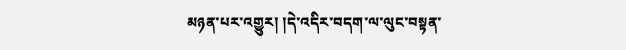མཉན་པར་འགྱུར། །དེ་འདིར་བདག་ལ་ལུང་བསྟན་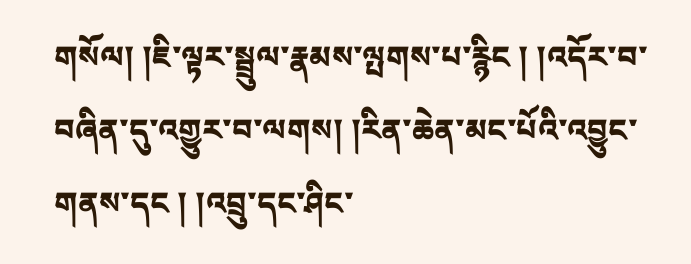གསོལ། །ཇི་ལྟར་སྦྲུལ་རྣམས་ལྤགས་པ་རྙིང ། །འདོར་བ་བཞིན་དུ་འགྱུར་བ་ལགས། །རིན་ཆེན་མང་པོའི་འབྱུང་གནས་དང ། །འབྲུ་དང་ཤིང་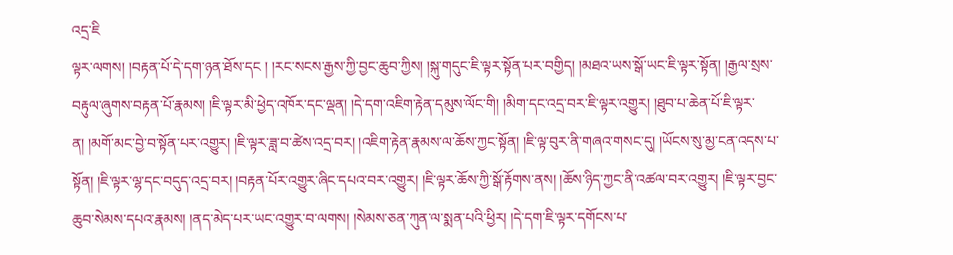འདྲ་ཇི
ལྟར་ལགས། །བརྟན་པོ་དེ་དག་ཉན་ཐོས་དང ། །རང་སངས་རྒྱས་ཀྱི་བྱང་ཆུབ་ཀྱིས། །སྐུ་གདུང་ཇི་ལྟར་སྟོན་པར་བགྱིད། །མཐའ་ཡས་སྒོ་ཡང་ཇི་ལྟར་སྟོན། །རྒྱལ་སྲས་བརྟུལ་ཞུགས་བརྟན་པོ་རྣམས། །ཇི་ལྟར་མི་ཕྱེད་འཁོར་དང་ལྡན། །དེ་དག་འཇིག་རྟེན་དམུས་ལོང་གི། །མིག་དང་འདྲ་བར་ཇི་ལྟར་འགྱུར། །ཐུབ་པ་ཆེན་པོ་ཇི་ལྟར་ན། །མགོ་མང་བྱེ་བ་སྟོན་པར་འགྱུར། །ཇི་ལྟར་ཟླ་བ་ཚེས་འདྲ་བར། །འཇིག་རྟེན་རྣམས་ལ་ཆོས་ཀྱང་སྟོན། །ཇི་ལྟ་བུར་ནི་གཞའ་གསང་དུ། །ཡོངས་སུ་མྱ་ངན་འདས་པ་སྟོན། །ཇི་ལྟར་ལྷ་དང་བདུད་འདྲ་བར། །བརྟན་པོར་འགྱུར་ཞིང་དཔའ་བར་འགྱུར། །ཇི་ལྟར་ཆོས་ཀྱི་སྒོ་རྟོགས་ནས། །ཆོས་ཉིད་ཀྱང་ནི་འཚལ་བར་འགྱུར། །ཇི་ལྟར་བྱང་ཆུབ་སེམས་དཔའ་རྣམས། །ནད་མེད་པར་ཡང་འགྱུར་བ་ལགས། །སེམས་ཅན་ཀུན་ལ་སྨན་པའི་ཕྱིར། །དེ་དག་ཇི་ལྟར་དགོངས་པ་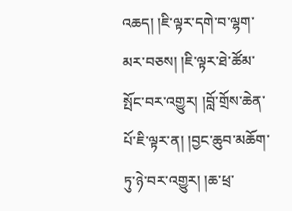འཆད། །ཇི་ལྟར་དགེ་བ་ལྷག་མར་བཅས། །ཇི་ལྟར་ཐེ་ཚོམ་སྤོང་བར་འགྱུར། །བློ་གྲོས་ཆེན་པོ་ཇི་ལྟར་ན། །བྱང་ཆུབ་མཆོག་ཏུ་ཉེ་བར་འགྱུར། །ཆ་ཕྲ་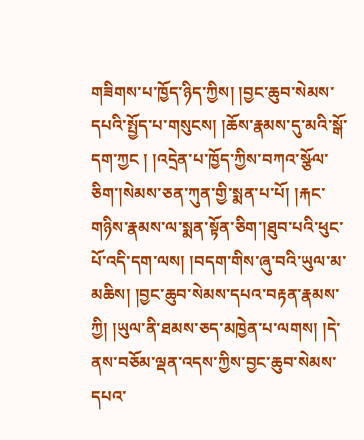གཟིགས་པ་ཁྱོད་ཉིད་ཀྱིས། །བྱང་ཆུབ་སེམས་དཔའི་སྤྱོད་པ་གསུངས། །ཆོས་རྣམས་དུ་མའི་སྒོ་དག་ཀྱང ། །འདྲེན་པ་ཁྱོད་ཀྱིས་བཀའ་སྩོལ་ཅིག་།སེམས་ཅན་ཀུན་གྱི་སྨན་པ་པོ། །རྐང་གཉིས་རྣམས་ལ་སྨན་སྟོན་ཅིག་།ཐུབ་པའི་ཕུང་པོ་འདི་དག་ལས། །བདག་གིས་ཞུ་བའི་ཡུལ་མ་མཆིས། །བྱང་ཆུབ་སེམས་དཔའ་བརྟན་རྣམས་ཀྱི། །ཡུལ་ནི་ཐམས་ཅད་མཁྱེན་པ་ལགས། །དེ་ནས་བཅོམ་ལྡན་འདས་ཀྱིས་བྱང་ཆུབ་སེམས་དཔའ་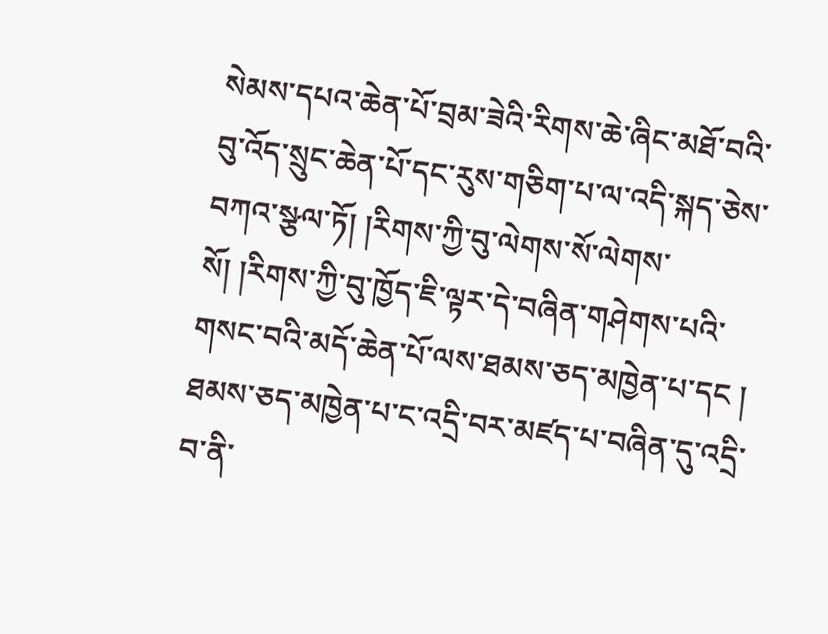སེམས་དཔའ་ཆེན་པོ་བྲམ་ཟེའི་རིགས་ཆེ་ཞིང་མཐོ་བའི་བུ་འོད་སྲུང་ཆེན་པོ་དང་རུས་གཅིག་པ་ལ་འདི་སྐད་ཅེས་བཀའ་སྩལ་ཏོ། །རིགས་ཀྱི་བུ་ལེགས་སོ་ལེགས་སོ། །རིགས་ཀྱི་བུ་ཁྱོད་ཇི་ལྟར་དེ་བཞིན་གཤེགས་པའི་གསང་བའི་མདོ་ཆེན་པོ་ལས་ཐམས་ཅད་མཁྱེན་པ་དང ། ཐམས་ཅད་མཁྱེན་པ་ང་འདྲི་བར་མཛད་པ་བཞིན་དུ་འདྲི་བ་ནི་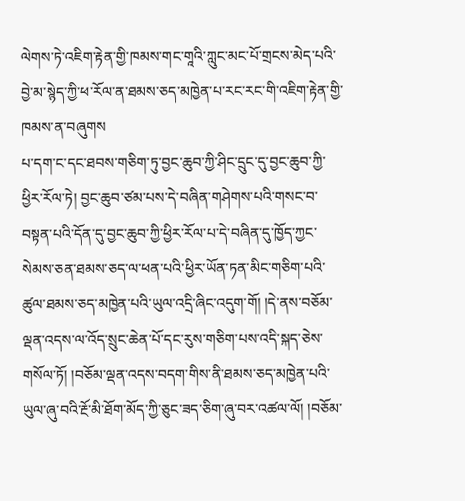ལེགས་ཏེ་འཇིག་རྟེན་གྱི་ཁམས་གང་གཱའི་ཀླུང་མང་པོ་གྲངས་མེད་པའི་བྱེ་མ་སྙེད་ཀྱི་ཕ་རོལ་ན་ཐམས་ཅད་མཁྱེན་པ་རང་རང་གི་འཇིག་རྟེན་གྱི་ཁམས་ན་བཞུགས
པ་དག་ང་དང་ཐབས་གཅིག་ཏུ་བྱང་ཆུབ་ཀྱི་ཤིང་དྲུང་དུ་བྱང་ཆུབ་ཀྱི་ཕྱིར་རོལ་ཏེ། བྱང་ཆུབ་ཙམ་པས་དེ་བཞིན་གཤེགས་པའི་གསང་བ་བསྟན་པའི་དོན་དུ་བྱང་ཆུབ་ཀྱི་ཕྱིར་རོལ་པ་དེ་བཞིན་དུ་ཁྱོད་ཀྱང་སེམས་ཅན་ཐམས་ཅད་ལ་ཕན་པའི་ཕྱིར་ཡོན་ཏན་མིང་གཅིག་པའི་ཚུལ་ཐམས་ཅད་མཁྱེན་པའི་ཡུལ་འདྲི་ཞིང་འདུག་གོ། །དེ་ནས་བཅོམ་ལྡན་འདས་ལ་འོད་སྲུང་ཆེན་པོ་དང་རུས་གཅིག་པས་འདི་སྐད་ཅེས་གསོལ་ཏོ། །བཅོམ་ལྡན་འདས་བདག་གིས་ནི་ཐམས་ཅད་མཁྱེན་པའི་ཡུལ་ཞུ་བའི་རྔོ་མི་ཐོག་མོད་ཀྱི་ཅུང་ཟད་ཅིག་ཞུ་བར་འཚལ་ལོ། །བཅོམ་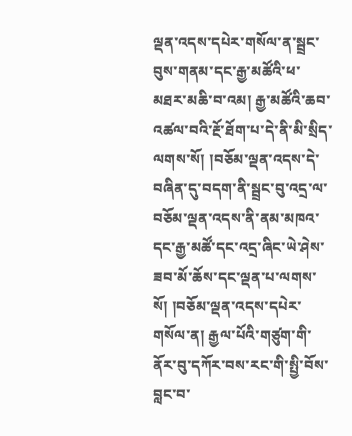ལྡན་འདས་དཔེར་གསོལ་ན་སྦྲང་བུས་གནམ་དང་རྒྱ་མཚོའི་ཕ་མཐར་མཆི་བ་འམ། རྒྱ་མཚོའི་ཆབ་འཚལ་བའི་རྔོ་ཐོག་པ་དེ་ནི་མི་སྲིད་ལགས་སོ། །བཅོམ་ལྡན་འདས་དེ་བཞིན་དུ་བདག་ནི་སྦྲང་བུ་འདྲ་ལ་བཅོམ་ལྡན་འདས་ནི་ནམ་མཁའ་དང་རྒྱ་མཚོ་དང་འདྲ་ཞིང་ཡེ་ཤེས་ཟབ་མོ་ཆོས་དང་ལྡན་པ་ལགས་སོ། །བཅོམ་ལྡན་འདས་དཔེར་གསོལ་ན། རྒྱལ་པོའི་གཙུག་གི་ནོར་བུ་དཀོར་བས་རང་གི་སྤྱི་བོས་བླང་བ་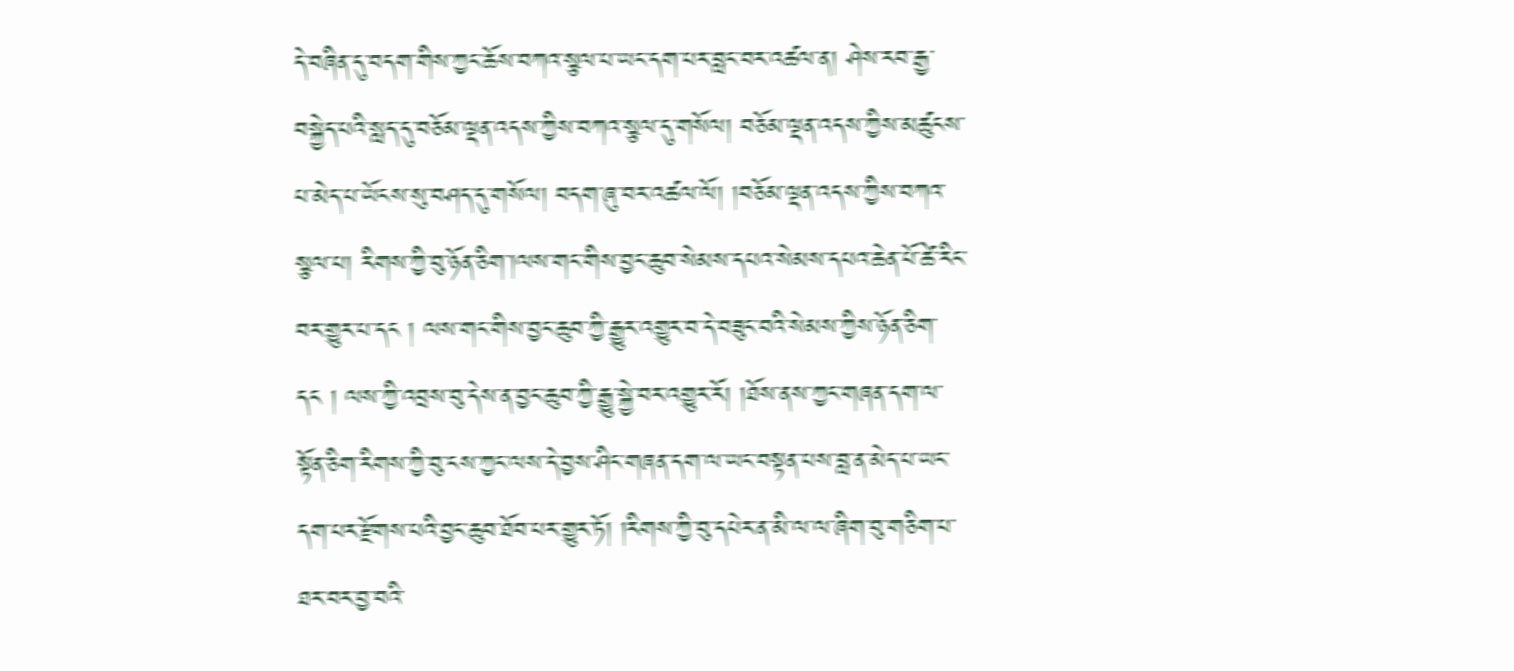དེ་བཞིན་དུ་བདག་གིས་ཀྱང་ཆོས་བཀའ་སྩལ་པ་ཡང་དག་པར་བླང་བར་འཚལ་ན། ཤེས་རབ་རྒྱ་བསྐྱེད་པའི་སླད་དུ་བཅོམ་ལྡན་འདས་ཀྱིས་བཀའ་སྩལ་དུ་གསོལ། བཅོམ་ལྡན་འདས་ཀྱིས་མཚུངས་པ་མེད་པ་ཡོངས་སུ་བཤད་དུ་གསོལ། བདག་ཞུ་བར་འཚལ་ལོ། །བཅོམ་ལྡན་འདས་ཀྱིས་བཀའ་སྩལ་པ། རིགས་ཀྱི་བུ་ཉོན་ཅིག་།ལས་གང་གིས་བྱང་ཆུབ་སེམས་དཔའ་སེམས་དཔའ་ཆེན་པོ་ཚེ་རིང་བར་གྱུར་པ་དང ། ལས་གང་གིས་བྱང་ཆུབ་ཀྱི་རྒྱུར་འགྱུར་བ་དེ་བཟུང་བའི་སེམས་ཀྱིས་ཉོན་ཅིག་དང ། ལས་ཀྱི་འབྲས་བུ་དེས་ན་བྱང་ཆུབ་ཀྱི་རྒྱུ་སྐྱེ་བར་འགྱུར་རོ། །ཐོས་ནས་ཀྱང་གཞན་དག་ལ་སྟོན་ཅིག་རིགས་ཀྱི་བུ་ངས་ཀྱང་ལས་དེ་བྱས་ཤིང་གཞན་དག་ལ་ཡང་བསྟན་པས་བླ་ན་མེད་པ་ཡང་དག་པར་རྫོགས་པའི་བྱང་ཆུབ་ཐོབ་པར་གྱུར་ཏོ། །རིགས་ཀྱི་བུ་དཔེར་ན་མི་ལ་ལ་ཞིག་བུ་གཅིག་པ་ཐར་བར་བྱ་བའི་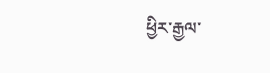ཕྱིར་རྒྱལ་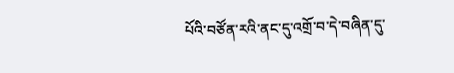པོའི་བཙོན་རའི་ནང་དུ་འགྲོ་བ་དེ་བཞིན་དུ་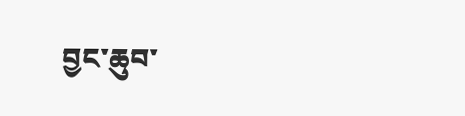བྱང་ཆུབ་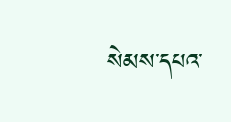སེམས་དཔའ་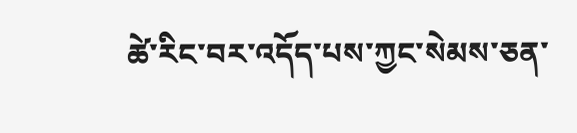ཚེ་རིང་བར་འདོད་པས་ཀྱང་སེམས་ཅན་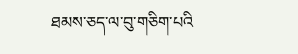ཐམས་ཅད་ལ་བུ་གཅིག་པའི